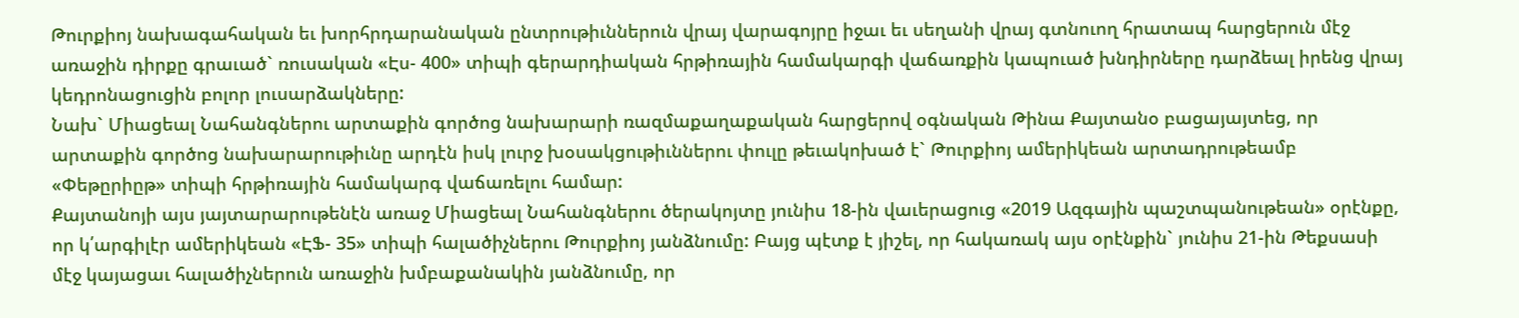Թուրքիոյ նախագահական եւ խորհրդարանական ընտրութիւններուն վրայ վարագոյրը իջաւ եւ սեղանի վրայ գտնուող հրատապ հարցերուն մէջ առաջին դիրքը գրաւած` ռուսական «Էս- 400» տիպի գերարդիական հրթիռային համակարգի վաճառքին կապուած խնդիրները դարձեալ իրենց վրայ կեդրոնացուցին բոլոր լուսարձակները:
Նախ` Միացեալ Նահանգներու արտաքին գործոց նախարարի ռազմաքաղաքական հարցերով օգնական Թինա Քայտանօ բացայայտեց, որ արտաքին գործոց նախարարութիւնը արդէն իսկ լուրջ խօսակցութիւններու փուլը թեւակոխած է` Թուրքիոյ ամերիկեան արտադրութեամբ «Փեթըրիըթ» տիպի հրթիռային համակարգ վաճառելու համար:
Քայտանոյի այս յայտարարութենէն առաջ Միացեալ Նահանգներու ծերակոյտը յունիս 18-ին վաւերացուց «2019 Ազգային պաշտպանութեան» օրէնքը, որ կ՛արգիլէր ամերիկեան «ԷՖ- 35» տիպի հալածիչներու Թուրքիոյ յանձնումը: Բայց պէտք է յիշել, որ հակառակ այս օրէնքին` յունիս 21-ին Թեքսասի մէջ կայացաւ հալածիչներուն առաջին խմբաքանակին յանձնումը, որ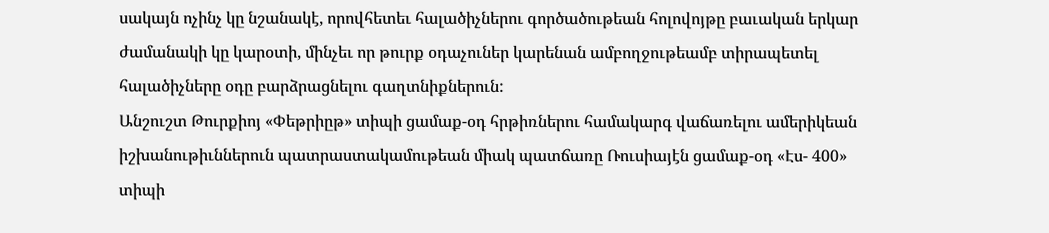սակայն ոչինչ կը նշանակէ, որովհետեւ հալածիչներու գործածութեան հոլովոյթը բաւական երկար ժամանակի կը կարօտի, մինչեւ որ թուրք օդաչուներ կարենան ամբողջութեամբ տիրապետել հալածիչները օդը բարձրացնելու գաղտնիքներուն:
Անշուշտ Թուրքիոյ «Փեթրիըթ» տիպի ցամաք-օդ հրթիռներու համակարգ վաճառելու ամերիկեան իշխանութիւններուն պատրաստակամութեան միակ պատճառը Ռուսիայէն ցամաք-օդ «Էս- 400» տիպի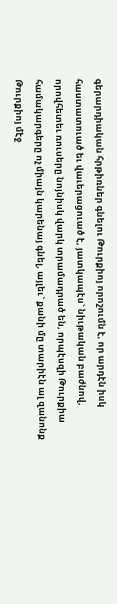գերարդիական հրթիռներ գնելու Թուրքիոյ որոշումն է, որ արդէն իսկ հաստատուած եւ վաւերացուած է, յատկապէս` նիւթական բաժնով, որովհետեւ ռուսերը նոյնիսկ վարկ տրամադրած են, որպէսզի Թուրքիա համակարգերը ոչ միայն կարենայ գնել, այլեւ` քանի մը տարիէն ալ զանոնք Թուրքիոյ մէջ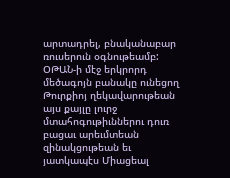արտադրել, բնականաբար ռուսերուն օգնութեամբ:
ՕԹԱՆ-ի մէջ երկրորդ մեծագոյն բանակը ունեցող Թուրքիոյ ղեկավարութեան այս քայլը լուրջ մտահոգութիւններու դուռ բացաւ արեւմտեան զինակցութեան եւ յատկապէս Միացեալ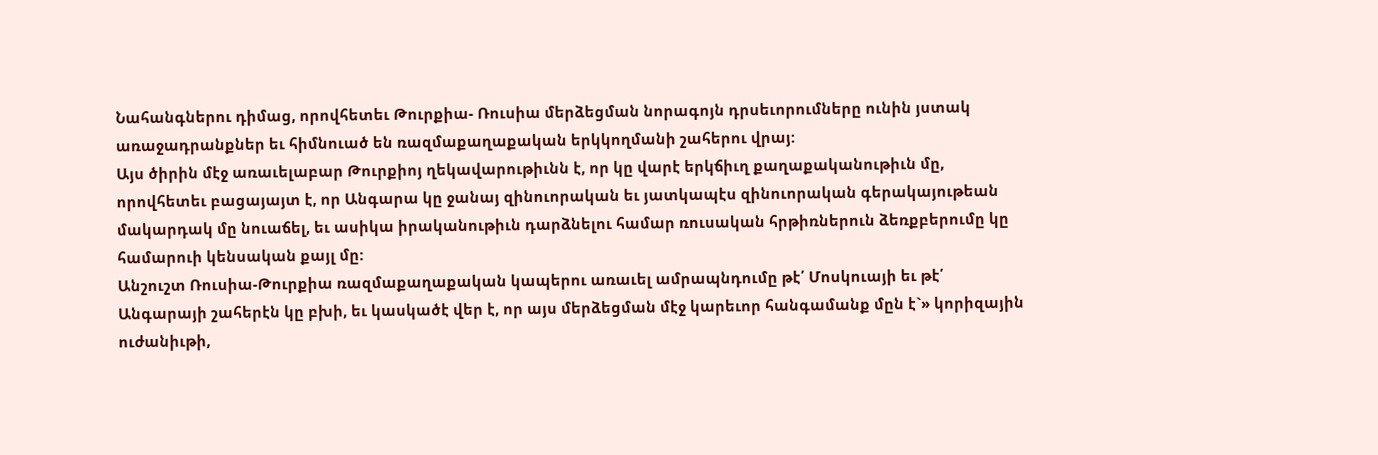Նահանգներու դիմաց, որովհետեւ Թուրքիա- Ռուսիա մերձեցման նորագոյն դրսեւորումները ունին յստակ առաջադրանքներ եւ հիմնուած են ռազմաքաղաքական երկկողմանի շահերու վրայ:
Այս ծիրին մէջ առաւելաբար Թուրքիոյ ղեկավարութիւնն է, որ կը վարէ երկճիւղ քաղաքականութիւն մը, որովհետեւ բացայայտ է, որ Անգարա կը ջանայ զինուորական եւ յատկապէս զինուորական գերակայութեան մակարդակ մը նուաճել, եւ ասիկա իրականութիւն դարձնելու համար ռուսական հրթիռներուն ձեռքբերումը կը համարուի կենսական քայլ մը:
Անշուշտ Ռուսիա-Թուրքիա ռազմաքաղաքական կապերու առաւել ամրապնդումը թէ՛ Մոսկուայի եւ թէ՛ Անգարայի շահերէն կը բխի, եւ կասկածէ վեր է, որ այս մերձեցման մէջ կարեւոր հանգամանք մըն է`» կորիզային ուժանիւթի,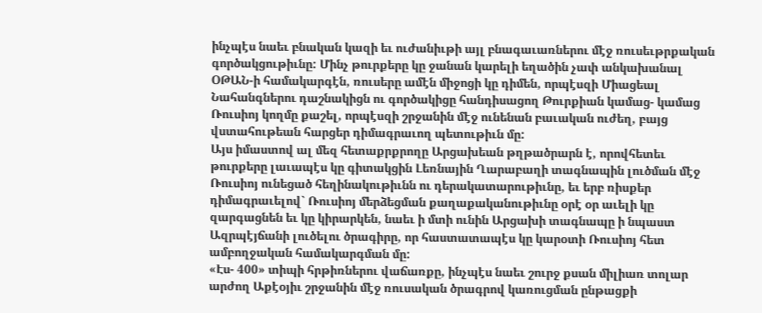ինչպէս նաեւ բնական կազի եւ ուժանիւթի այլ բնագաւառներու մէջ ռուսեւթրքական գործակցութիւնը: Մինչ թուրքերը կը ջանան կարելի եղածին չափ անկախանալ ՕԹԱՆ-ի համակարգէն, ռուսերը ամէն միջոցի կը դիմեն, որպէսզի Միացեալ Նահանգներու դաշնակիցն ու գործակիցը հանդիսացող Թուրքիան կամաց- կամաց Ռուսիոյ կողմը քաշել, որպէսզի շրջանին մէջ ունենան բաւական ուժեղ, բայց վստահութեան հարցեր դիմագրաւող պետութիւն մը:
Այս իմաստով ալ մեզ հետաքրքրողը Արցախեան թղթածրարն է, որովհետեւ թուրքերը լաւապէս կը գիտակցին Լեռնային Ղարաբաղի տագնապին լուծման մէջ Ռուսիոյ ունեցած հեղինակութիւնն ու դերակատարութիւնը, եւ երբ ռիսքեր դիմագրաւելով` Ռուսիոյ մերձեցման քաղաքականութիւնը օրէ օր աւելի կը զարգացնեն եւ կը կիրարկեն, նաեւ ի մտի ունին Արցախի տագնապը ի նպաստ Ազրպէյճանի լուծելու ծրագիրը, որ հաստատապէս կը կարօտի Ռուսիոյ հետ ամբողջական համակարգման մը:
«Էս- 400» տիպի հրթիռներու վաճառքը, ինչպէս նաեւ շուրջ քսան միլիառ տոլար արժող Աքէօյիւ շրջանին մէջ ռուսական ծրագրով կառուցման ընթացքի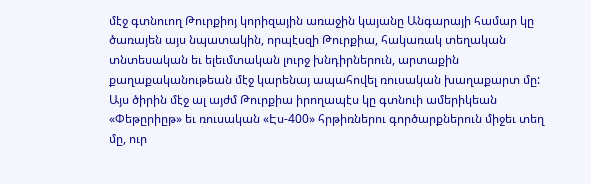մէջ գտնուող Թուրքիոյ կորիզային առաջին կայանը Անգարայի համար կը ծառայեն այս նպատակին, որպէսզի Թուրքիա, հակառակ տեղական տնտեսական եւ ելեւմտական լուրջ խնդիրներուն, արտաքին քաղաքականութեան մէջ կարենայ ապահովել ռուսական խաղաքարտ մը:
Այս ծիրին մէջ ալ այժմ Թուրքիա իրողապէս կը գտնուի ամերիկեան «Փեթըրիըթ» եւ ռուսական «Էս-400» հրթիռներու գործարքներուն միջեւ տեղ մը, ուր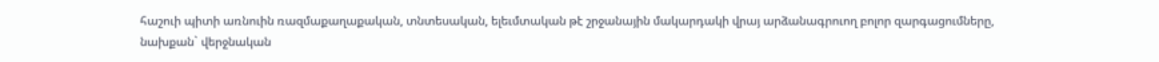հաշուի պիտի առնուին ռազմաքաղաքական, տնտեսական, ելեւմտական թէ շրջանային մակարդակի վրայ արձանագրուող բոլոր զարգացումները, նախքան` վերջնական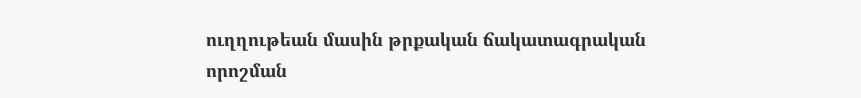ուղղութեան մասին թրքական ճակատագրական որոշման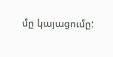մը կայացումը: